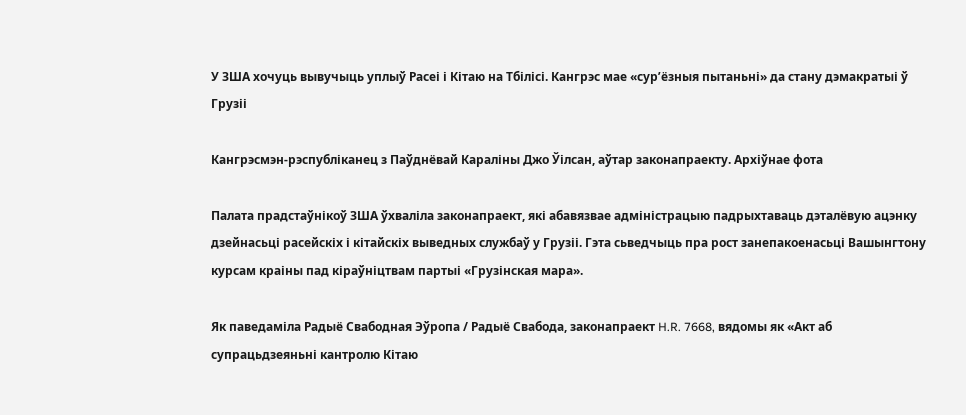У ЗША хочуць вывучыць уплыў Расеі і Кітаю на Тбілісі. Кангрэс мае «сур’ёзныя пытаньні» да стану дэмакратыі ў Грузіі

Кангрэсмэн-рэспубліканец з Паўднёвай Караліны Джо Ўілсан, аўтар законапраекту. Архіўнае фота

Палата прадстаўнікоў ЗША ўхваліла законапраект, які абавязвае адміністрацыю падрыхтаваць дэталёвую ацэнку дзейнасьці расейскіх і кітайскіх выведных службаў у Грузіі. Гэта сьведчыць пра рост занепакоенасьці Вашынгтону курсам краіны пад кіраўніцтвам партыі «Грузінская мара».

Як паведаміла Радыё Свабодная Эўропа / Радыё Свабода, законапраект H.R. 7668, вядомы як «Акт аб супрацьдзеяньні кантролю Кітаю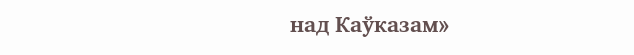над Каўказам»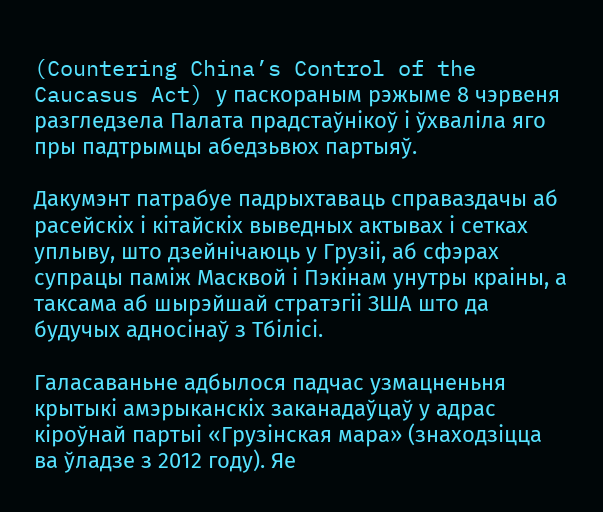(Countering China’s Control of the Caucasus Act) у паскораным рэжыме 8 чэрвеня разгледзела Палата прадстаўнікоў і ўхваліла яго пры падтрымцы абедзьвюх партыяў.

Дакумэнт патрабуе падрыхтаваць справаздачы аб расейскіх і кітайскіх выведных актывах і сетках уплыву, што дзейнічаюць у Грузіі, аб сфэрах супрацы паміж Масквой і Пэкінам унутры краіны, а таксама аб шырэйшай стратэгіі ЗША што да будучых адносінаў з Тбілісі.

Галасаваньне адбылося падчас узмацненьня крытыкі амэрыканскіх заканадаўцаў у адрас кіроўнай партыі «Грузінская мара» (знаходзіцца ва ўладзе з 2012 году). Яе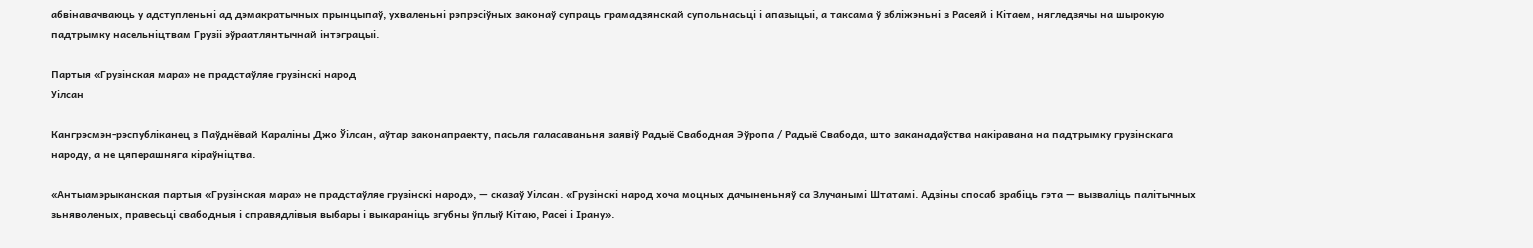абвінавачваюць у адступленьні ад дэмакратычных прынцыпаў, ухваленьні рэпрэсіўных законаў супраць грамадзянскай супольнасьці і апазыцыі, а таксама ў збліжэньні з Расеяй і Кітаем, нягледзячы на шырокую падтрымку насельніцтвам Грузіі эўраатлянтычнай інтэграцыі.

Партыя «Грузінская мара» не прадстаўляе грузінскі народ
Уілсан

Кангрэсмэн-рэспубліканец з Паўднёвай Караліны Джо Ўілсан, аўтар законапраекту, пасьля галасаваньня заявіў Радыё Свабодная Эўропа / Радыё Свабода, што заканадаўства накіравана на падтрымку грузінскага народу, а не цяперашняга кіраўніцтва.

«Антыамэрыканская партыя «Грузінская мара» не прадстаўляе грузінскі народ», — сказаў Уілсан. «Грузінскі народ хоча моцных дачыненьняў са Злучанымі Штатамі. Адзіны спосаб зрабіць гэта — вызваліць палітычных зьняволеных, правесьці свабодныя і справядлівыя выбары і выкараніць згубны ўплыў Кітаю, Расеі і Ірану».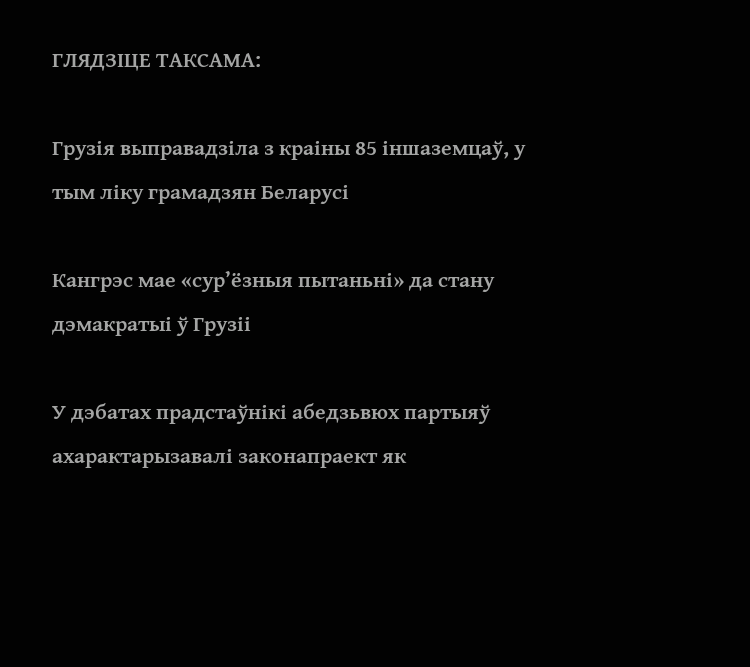ГЛЯДЗІЦЕ ТАКСАМА:

Грузія выправадзіла з краіны 85 іншаземцаў, у тым ліку грамадзян Беларусі

Кангрэс мае «сур’ёзныя пытаньні» да стану дэмакратыі ў Грузіі

У дэбатах прадстаўнікі абедзьвюх партыяў ахарактарызавалі законапраект як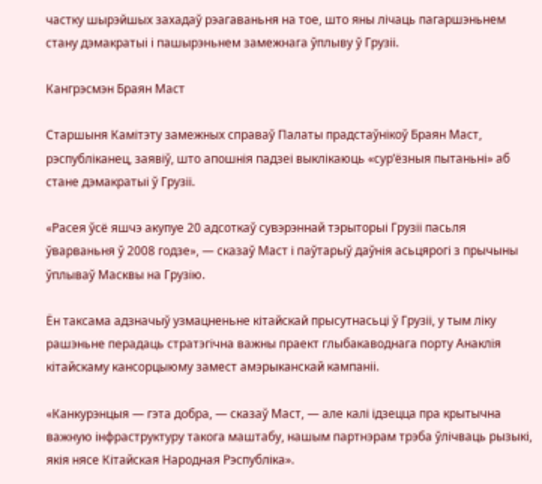частку шырэйшых захадаў рэагаваньня на тое, што яны лічаць пагаршэньнем стану дэмакратыі і пашырэньнем замежнага ўплыву ў Грузіі.

Кангрэсмэн Браян Маст

Старшыня Камітэту замежных справаў Палаты прадстаўнікоў Браян Маст, рэспубліканец, заявіў, што апошнія падзеі выклікаюць «сурʼёзныя пытаньні» аб стане дэмакратыі ў Грузіі.

«Расея ўсё яшчэ акупуе 20 адсоткаў сувэрэннай тэрыторыі Грузіі пасьля ўварваньня ў 2008 годзе», — сказаў Маст і паўтарыў даўнія асьцярогі з прычыны ўплываў Масквы на Грузію.

Ён таксама адзначыў узмацненьне кітайскай прысутнасьці ў Грузіі, у тым ліку рашэньне перадаць стратэгічна важны праект глыбакаводнага порту Анаклія кітайскаму кансорцыюму замест амэрыканскай кампаніі.

«Канкурэнцыя — гэта добра, — сказаў Маст, — але калі ідзецца пра крытычна важную інфраструктуру такога маштабу, нашым партнэрам трэба ўлічваць рызыкі, якія нясе Кітайская Народная Рэспубліка».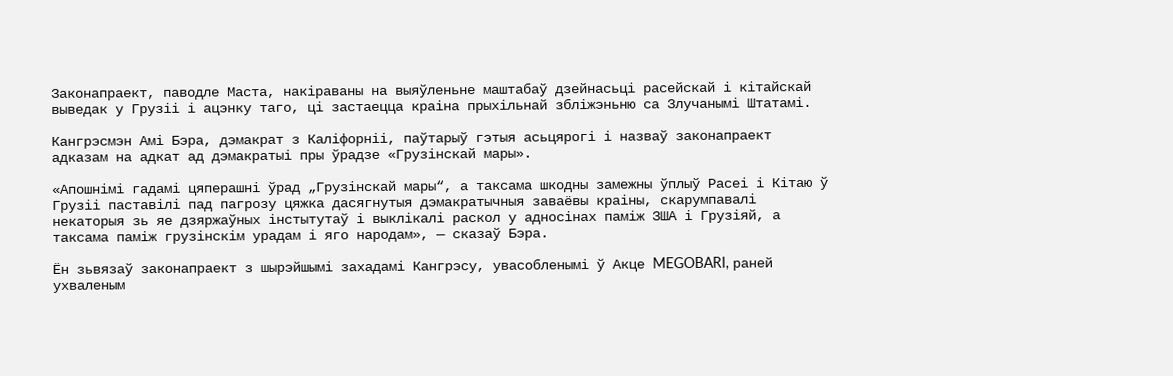Законапраект, паводле Маста, накіраваны на выяўленьне маштабаў дзейнасьці расейскай і кітайскай выведак у Грузіі і ацэнку таго, ці застаецца краіна прыхільнай збліжэньню са Злучанымі Штатамі.

Кангрэсмэн Амі Бэра, дэмакрат з Каліфорніі, паўтарыў гэтыя асьцярогі і назваў законапраект адказам на адкат ад дэмакратыі пры ўрадзе «Грузінскай мары».

«Апошнімі гадамі цяперашні ўрад „Грузінскай мары“, а таксама шкодны замежны ўплыў Расеі і Кітаю ў Грузіі паставілі пад пагрозу цяжка дасягнутыя дэмакратычныя заваёвы краіны, скарумпавалі некаторыя зь яе дзяржаўных інстытутаў і выклікалі раскол у адносінах паміж ЗША і Грузіяй, а таксама паміж грузінскім урадам і яго народам», — сказаў Бэра.

Ён зьвязаў законапраект з шырэйшымі захадамі Кангрэсу, увасобленымі ў Акце MEGOBARI, раней ухваленым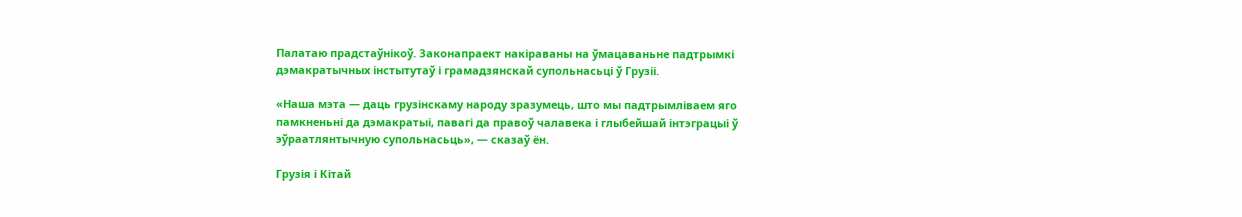Палатаю прадстаўнікоў. Законапраект накіраваны на ўмацаваньне падтрымкі дэмакратычных інстытутаў і грамадзянскай супольнасьці ў Грузіі.

«Наша мэта — даць грузінскаму народу зразумець, што мы падтрымліваем яго памкненьні да дэмакратыі, павагі да правоў чалавека і глыбейшай інтэграцыі ў эўраатлянтычную супольнасьць», — сказаў ён.

Грузія і Кітай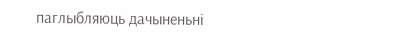паглыбляюць дачыненьні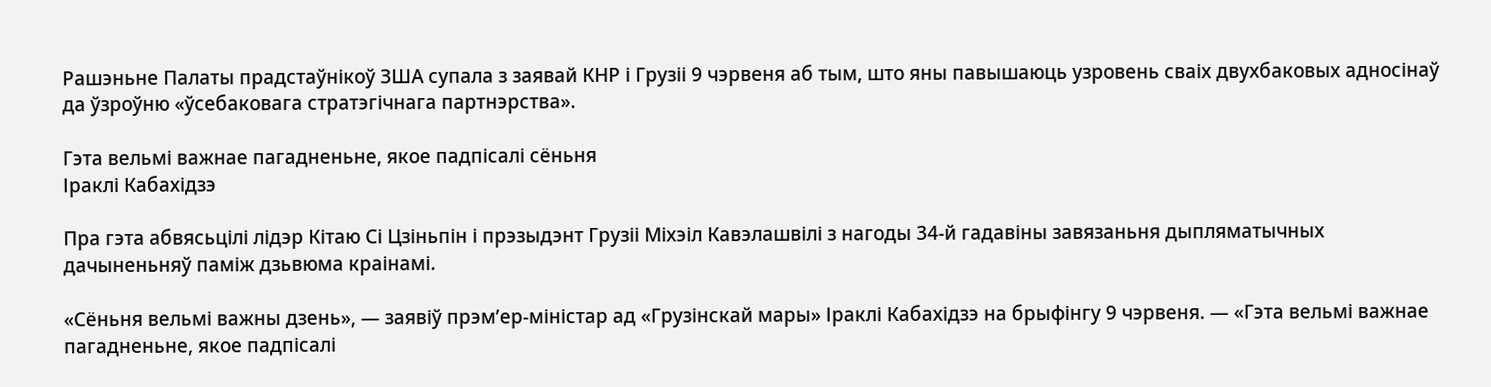Рашэньне Палаты прадстаўнікоў ЗША супала з заявай КНР і Грузіі 9 чэрвеня аб тым, што яны павышаюць узровень сваіх двухбаковых адносінаў да ўзроўню «ўсебаковага стратэгічнага партнэрства».

Гэта вельмі важнае пагадненьне, якое падпісалі сёньня
Іраклі Кабахідзэ

Пра гэта абвясьцілі лідэр Кітаю Сі Цзіньпін і прэзыдэнт Грузіі Міхэіл Кавэлашвілі з нагоды 34-й гадавіны завязаньня дыпляматычных дачыненьняў паміж дзьвюма краінамі.

«Сёньня вельмі важны дзень», — заявіў прэмʼер-міністар ад «Грузінскай мары» Іраклі Кабахідзэ на брыфінгу 9 чэрвеня. — «Гэта вельмі важнае пагадненьне, якое падпісалі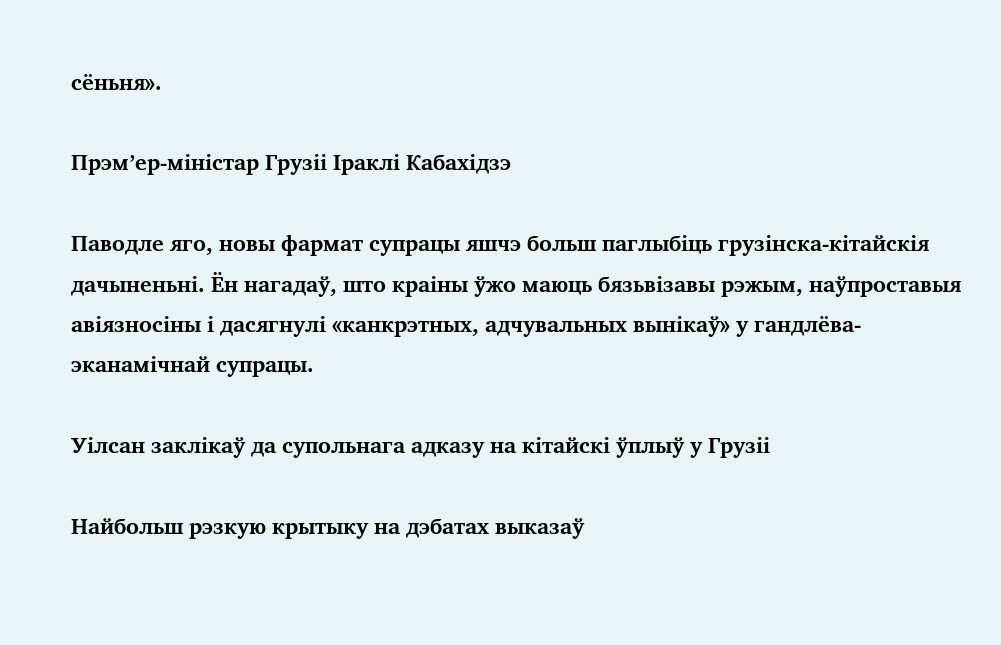сёньня».

Прэм’ер-міністар Грузіі Іраклі Кабахідзэ

Паводле яго, новы фармат супрацы яшчэ больш паглыбіць грузінска-кітайскія дачыненьні. Ён нагадаў, што краіны ўжо маюць бязьвізавы рэжым, наўпроставыя авіязносіны і дасягнулі «канкрэтных, адчувальных вынікаў» у гандлёва-эканамічнай супрацы.

Уілсан заклікаў да супольнага адказу на кітайскі ўплыў у Грузіі

Найбольш рэзкую крытыку на дэбатах выказаў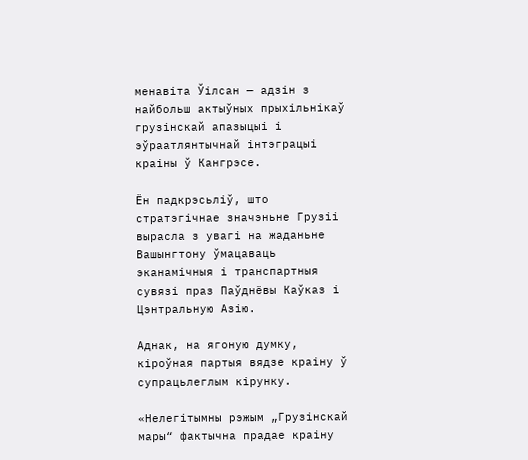менавіта Ўілсан — адзін з найбольш актыўных прыхільнікаў грузінскай апазыцыі і эўраатлянтычнай інтэграцыі краіны ў Кангрэсе.

Ён падкрэсьліў, што стратэгічнае значэньне Грузіі вырасла з увагі на жаданьне Вашынгтону ўмацаваць эканамічныя і транспартныя сувязі праз Паўднёвы Каўказ і Цэнтральную Азію.

Аднак, на ягоную думку, кіроўная партыя вядзе краіну ў супрацьлеглым кірунку.

«Нелегітымны рэжым „Грузінскай мары“ фактычна прадае краіну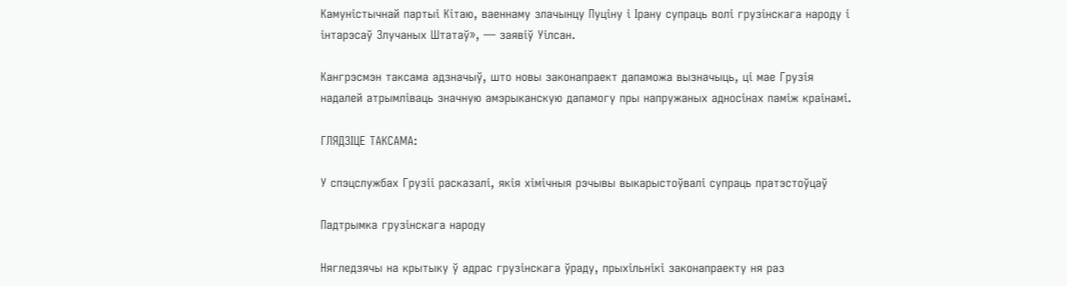Камуністычнай партыі Кітаю, ваеннаму злачынцу Пуціну і Ірану супраць волі грузінскага народу і інтарэсаў Злучаных Штатаў», — заявіў Уілсан.

Кангрэсмэн таксама адзначыў, што новы законапраект дапаможа вызначыць, ці мае Грузія надалей атрымліваць значную амэрыканскую дапамогу пры напружаных адносінах паміж краінамі.

ГЛЯДЗІЦЕ ТАКСАМА:

У спэцслужбах Грузіі расказалі, якія хімічныя рэчывы выкарыстоўвалі супраць пратэстоўцаў

Падтрымка грузінскага народу

Нягледзячы на крытыку ў адрас грузінскага ўраду, прыхільнікі законапраекту ня раз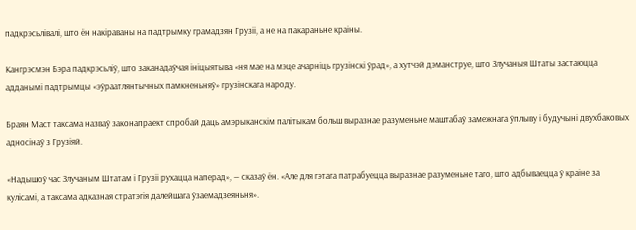падкрэсьлівалі, што ён накіраваны на падтрымку грамадзян Грузіі, а не на пакараньне краіны.

Кангрэсмэн Бэра падкрэсьліў, што заканадаўчая ініцыятыва «ня мае на мэце ачарніць грузінскі ўрад», а хутчэй дэманструе, што Злучаныя Штаты застаюцца адданымі падтрымцы «эўраатлянтычных памкненьняў» грузінскага народу.

Браян Маст таксама назваў законапраект спробай даць амэрыканскім палітыкам больш выразнае разуменьне маштабаў замежнага ўплыву і будучыні двухбаковых адносінаў з Грузіяй.

«Надышоў час Злучаным Штатам і Грузіі рухацца наперад», — сказаў ён. «Але для гэтага патрабуецца выразнае разуменьне таго, што адбываецца ў краіне за кулісамі, а таксама адказная стратэгія далейшага ўзаемадзеяньня».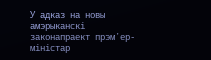У адказ на новы амэрыканскі законапраект прэмʼер-міністар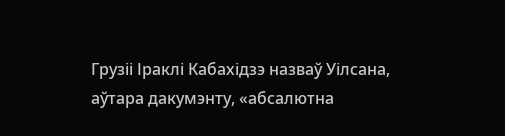Грузіі Іраклі Кабахідзэ назваў Уілсана, аўтара дакумэнту, «абсалютна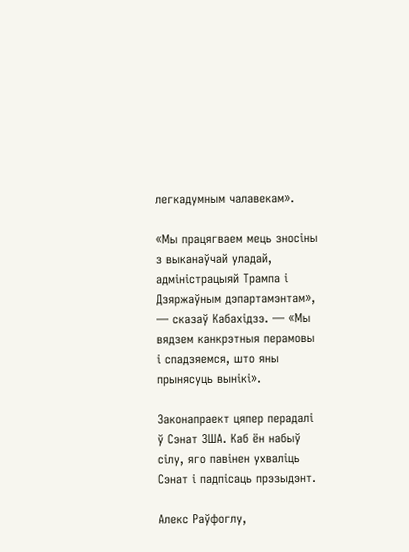легкадумным чалавекам».

«Мы працягваем мець зносіны з выканаўчай уладай, адміністрацыяй Трампа і Дзяржаўным дэпартамэнтам», — сказаў Кабахідзэ. — «Мы вядзем канкрэтныя перамовы і спадзяемся, што яны прынясуць вынікі».

Законапраект цяпер перадалі ў Сэнат ЗША. Каб ён набыў сілу, яго павінен ухваліць Сэнат і падпісаць прэзыдэнт.

Алекс Раўфоглу,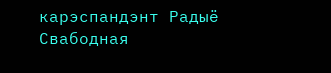карэспандэнт Радыё Свабодная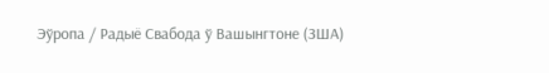Эўропа / Радыё Свабода ў Вашынгтоне (ЗША)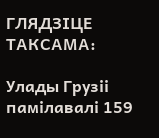ГЛЯДЗІЦЕ ТАКСАМА:

Улады Грузіі памілавалі 159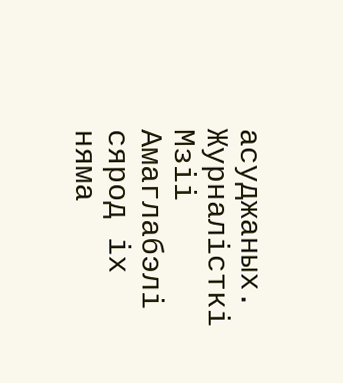асуджаных. Журналісткі Мзіі Амаглабэлі сярод іх няма